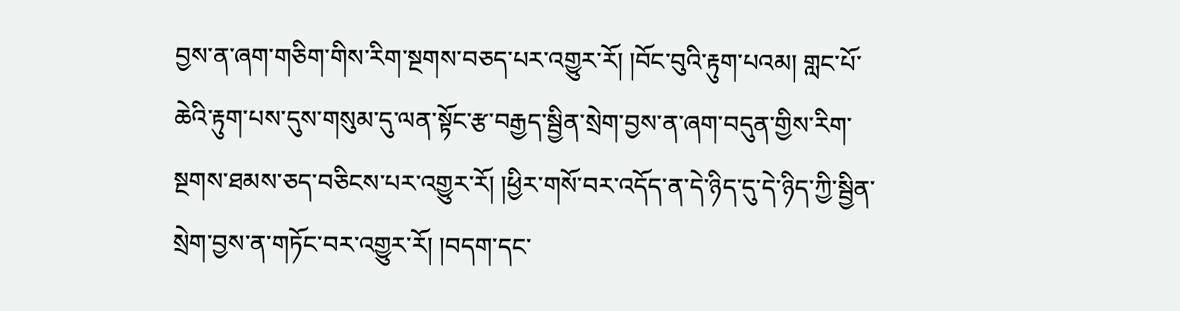བྱས་ན་ཞག་གཅིག་གིས་རིག་སྔགས་བཅད་པར་འགྱུར་རོ། །བོང་བུའི་རྟུག་པའམ། གླང་པོ་ཆེའི་རྟུག་པས་དུས་གསུམ་དུ་ལན་སྟོང་རྩ་བརྒྱད་སྦྱིན་སྲེག་བྱས་ན་ཞག་བདུན་གྱིས་རིག་སྔགས་ཐམས་ཅད་བཅིངས་པར་འགྱུར་རོ། །ཕྱིར་གསོ་བར་འདོད་ན་དེ་ཉིད་དུ་དེ་ཉིད་ཀྱི་སྦྱིན་སྲེག་བྱས་ན་གཏོང་བར་འགྱུར་རོ། །བདག་དང་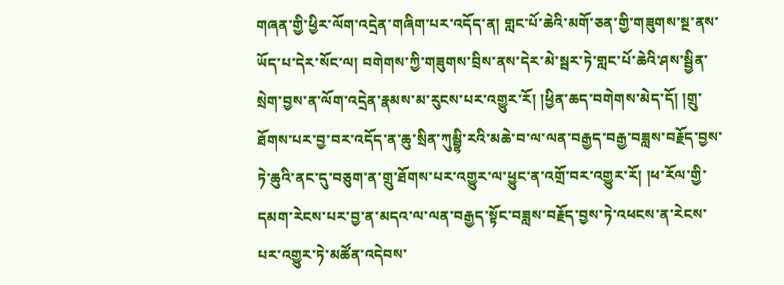གཞན་གྱི་ཕྱིར་ལོག་འདྲེན་གཞིག་པར་འདོད་ན། གླང་པོ་ཆེའི་མགོ་ཅན་གྱི་གཟུགས་སྔ་ནས་ཡོད་པ་དེར་སོང་ལ། བགེགས་ཀྱི་གཟུགས་བྲིས་ནས་དེར་མེ་སྦར་ཏེ་གླང་པོ་ཆེའི་ཤས་སྦྱིན་སྲེག་བྱས་ན་ལོག་འདྲེན་རྣམས་མ་རུངས་པར་འགྱུར་རོ། །ཕྱིན་ཆད་བགེགས་མེད་དོ། །གྲུ་ཐོགས་པར་བྱ་བར་འདོད་ན་ཆུ་སྲིན་ཀུམྦྷི་རའི་མཆེ་བ་ལ་ལན་བརྒྱད་བརྒྱ་བཟླས་བརྗོད་བྱས་ཏེ་ཆུའི་ནང་དུ་བཅུག་ན་གྲུ་ཐོགས་པར་འགྱུར་ལ་ཕྱུང་ན་འགྲོ་བར་འགྱུར་རོ། །ཕ་རོལ་གྱི་དམག་རེངས་པར་བྱ་ན་མདའ་ལ་ལན་བརྒྱད་སྟོང་བཟླས་བརྗོད་བྱས་ཏེ་འཕངས་ན་རེངས་པར་འགྱུར་ཏེ་མཚོན་འདེབས་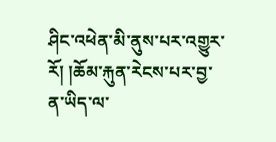ཤིང་འཕེན་མི་ནུས་པར་འགྱུར་རོ། །ཆོམ་རྐུན་རེངས་པར་བྱ་ན་ཡིད་ལ་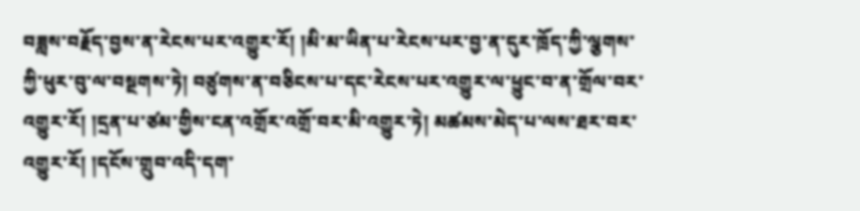བཟླས་བརྗོད་བྱས་ན་རེངས་པར་འགྱུར་རོ། །མི་མ་ཡིན་པ་རེངས་པར་བྱ་ན་དུར་ཁྲོད་ཀྱི་ལྕགས་ཀྱི་ཕུར་བུ་ལ་བསྔགས་ཏེ། བཙུགས་ན་བཅིངས་པ་དང་རེངས་པར་འགྱུར་ལ་ཕྱུང་བ་ན་གྲོལ་བར་འགྱུར་རོ། །དྲན་པ་ཙམ་གྱིས་ངན་འགྲོར་འགྲོ་བར་མི་འགྱུར་ཏེ། མཚམས་མེད་པ་ལས་ཐར་བར་འགྱུར་རོ། །དངོས་གྲུབ་འདི་དག་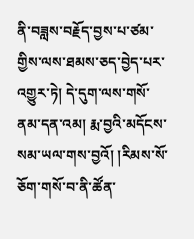ནི་བཟླས་བརྗོད་བྱས་པ་ཙམ་གྱིས་ལས་ཐམས་ཅད་བྱེད་པར་འགྱུར་ཏེ། དེ་དུག་ལས་གསོ་ནམ་དན་འམ། རྨ་བྱའི་མདོངས་སམ་ཡལ་གས་བྱའོ། །རིམས་སོ་ཅོག་གསོ་བ་ནི་ཚོན་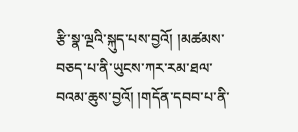རྩི་སྣ་ལྔའི་སྐུད་པས་བྱའོ། །མཚམས་བཅད་པ་ནི་ཡུངས་ཀར་རམ་ཐལ་བའམ་ཆུས་བྱའོ། །གདོན་དབབ་པ་ནི་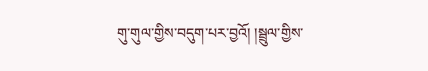གུ་གུལ་གྱིས་བདུག་པར་བྱའོ། །སྦྲུལ་གྱིས་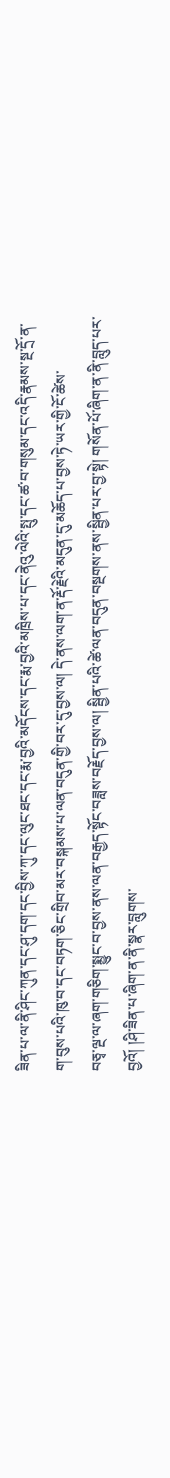ཟིན་པ་ལ་ནི་ཤིང་ཀུན་དང་ཤུ་དག་དང་བྱིས་ཀུ་དང་ལུང་ཐང་དང་རྨ་བྱའི་མདོངས་དང་རྨ་བྱའི་མཁྲིས་པ་དང་ནེའུ་ལེའི་སྤུ་དང་ཚ་བ་གསུམ་དང་འདི་རྣམས་སྔ་དྲོ་ན་ག་བུས་པའི་ཁུ་བ་དང་བཏག་ཅིང་གྲིབ་མར་བསྐམས་པ་ལན་བདུན་གྱི་བར་དུ་བྱས་ལ། དེ་ནས་ལག་ན་རྡོ་རྗེའི་མདུན་དུ་མཆོད་པ་བྱས་ཏེ་ཡར་གྱི་ངོ་ཚེས་
བཅྭ་ལྔ་ལ་ཞག་གཅིག་སྨྱུང་བ་བྱས་ནས་ལན་བརྒྱད་སྟོང་བཟླས་བརྗོད་བྱས་ལ། སྦྱིན་པའི་ཚེ་ལན་བདུན་བསྔགས་ནས་སྦྱིན་པར་བྱ་སྟེ། གསོན་པོ་ཞིག་ན་ནི་བླུད་པར་བྱའོ། །ཤི་ཟིན་པ་ཞིག་ན་ནི་སྣར་བླུགས་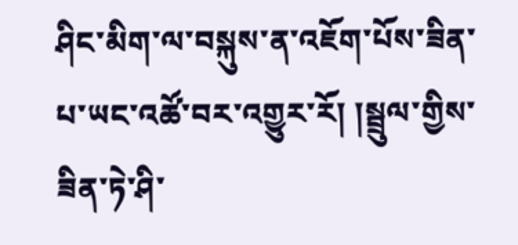ཤིང་མིག་ལ་བསྐུས་ན་འཇོག་པོས་ཟིན་པ་ཡང་འཚོ་བར་འགྱུར་རོ། །སྦྲུལ་གྱིས་ཟིན་ཏེ་ཤི་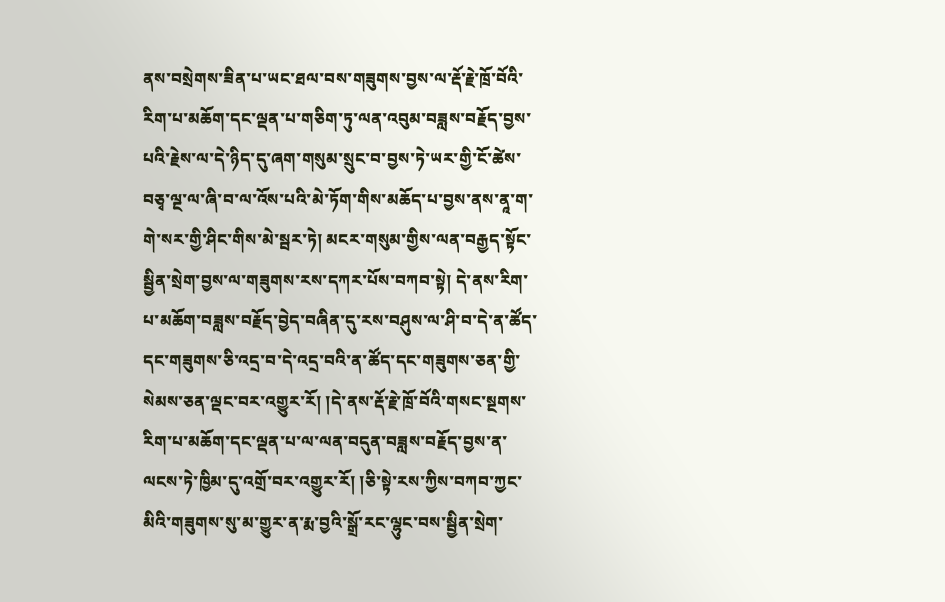ནས་བསྲེགས་ཟིན་པ་ཡང་ཐལ་བས་གཟུགས་བྱས་ལ་རྡོ་རྗེ་ཁྲོ་བོའི་རིག་པ་མཆོག་དང་ལྡན་པ་གཅིག་ཏུ་ལན་འབུམ་བཟླས་བརྗོད་བྱས་པའི་རྗེས་ལ་དེ་ཉིད་དུ་ཞག་གསུམ་སྲུང་བ་བྱས་ཏེ་ཡར་གྱི་ངོ་ཚེས་བཅྭ་ལྔ་ལ་ཞི་བ་ལ་འོས་པའི་མེ་ཏོག་གིས་མཆོད་པ་བྱས་ནས་ནཱ་ག་གེ་སར་གྱི་ཤིང་གིས་མེ་སྦར་ཏེ། མངར་གསུམ་གྱིས་ལན་བརྒྱད་སྟོང་སྦྱིན་སྲེག་བྱས་ལ་གཟུགས་རས་དཀར་པོས་བཀབ་སྟེ། དེ་ནས་རིག་པ་མཆོག་བཟླས་བརྗོད་བྱེད་བཞིན་དུ་རས་བཤུས་ལ་ཤི་བ་དེ་ན་ཚོད་དང་གཟུགས་ཅི་འདྲ་བ་དེ་འདྲ་བའི་ན་ཚོད་དང་གཟུགས་ཅན་གྱི་སེམས་ཅན་ལྡང་བར་འགྱུར་རོ། །དེ་ནས་རྡོ་རྗེ་ཁྲོ་བོའི་གསང་སྔགས་རིག་པ་མཆོག་དང་ལྡན་པ་ལ་ལན་བདུན་བཟླས་བརྗོད་བྱས་ན་ལངས་ཏེ་ཁྱིམ་དུ་འགྲོ་བར་འགྱུར་རོ། །ཅི་སྟེ་རས་ཀྱིས་བཀབ་ཀྱང་མིའི་གཟུགས་སུ་མ་གྱུར་ན་རྨ་བྱའི་སྒྲོ་རང་ལྷུང་བས་སྦྱིན་སྲེག་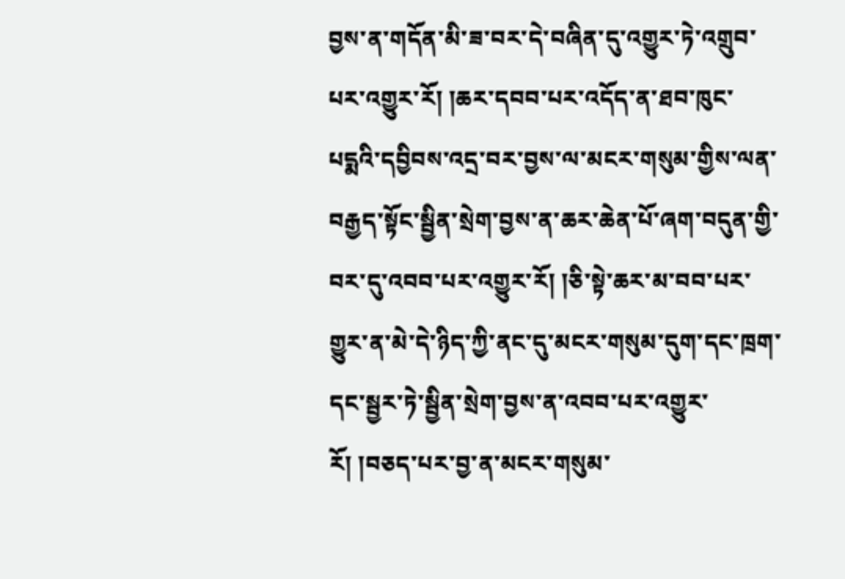བྱས་ན་གདོན་མི་ཟ་བར་དེ་བཞིན་དུ་འགྱུར་ཏེ་འགྲུབ་པར་འགྱུར་རོ། །ཆར་དབབ་པར་འདོད་ན་ཐབ་ཁུང་པདྨའི་དབྱིབས་འདྲ་བར་བྱས་ལ་མངར་གསུམ་གྱིས་ལན་བརྒྱད་སྟོང་སྦྱིན་སྲེག་བྱས་ན་ཆར་ཆེན་པོ་ཞག་བདུན་གྱི་བར་དུ་འབབ་པར་འགྱུར་རོ། །ཅི་སྟེ་ཆར་མ་བབ་པར་གྱུར་ན་མེ་དེ་ཉིད་ཀྱི་ནང་དུ་མངར་གསུམ་དུག་དང་ཁྲག་དང་སྦྱར་ཏེ་སྦྱིན་སྲེག་བྱས་ན་འབབ་པར་འགྱུར་རོ། །བཅད་པར་བྱ་ན་མངར་གསུམ་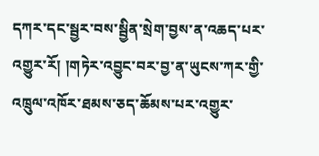དཀར་དང་སྦྱར་བས་སྦྱིན་སྲེག་བྱས་ན་འཆད་པར་འགྱུར་རོ། །གཏེར་འབྱུང་བར་བྱ་ན་ཡུངས་ཀར་གྱི་འཁྲུལ་འཁོར་ཐམས་ཅད་ཆོམས་པར་འགྱུར་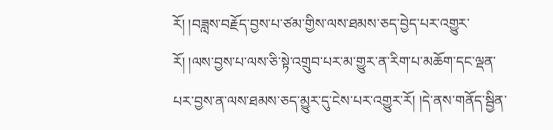རོ། །བཟླས་བརྗོད་བྱས་པ་ཙམ་གྱིས་ལས་ཐམས་ཅད་བྱེད་པར་འགྱུར་རོ། །ལས་བྱས་པ་ལས་ཅི་སྟེ་འགྲུབ་པར་མ་གྱུར་ན་རིག་པ་མཆོག་དང་ལྡན་པར་བྱས་ན་ལས་ཐམས་ཅད་མྱུར་དུ་ངེས་པར་འགྱུར་རོ། །དེ་ནས་གནོད་སྦྱིན་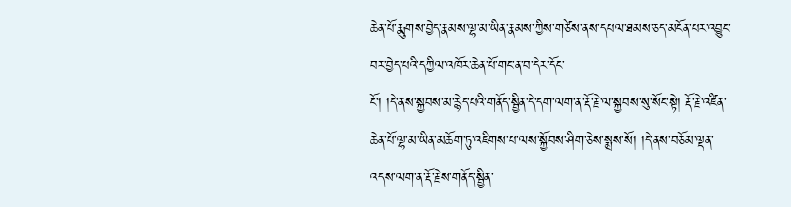ཆེན་པོ་རྨུགས་བྱེད་རྣམས་ལྷ་མ་ཡིན་རྣམས་ཀྱིས་གཙེས་ནས་དཔལ་ཐམས་ཅད་མངོན་པར་འབྱུང་བར་བྱེད་པའི་དཀྱིལ་འཁོར་ཆེན་པོ་གང་ན་བ་དེར་དོང་
ངོ་། །དེ་ནས་སྐྱབས་མ་རྙེད་པའི་གནོད་སྦྱིན་དེ་དག་ལག་ན་རྡོ་རྗེ་ལ་སྐྱབས་སུ་སོང་སྟེ། རྡོ་རྗེ་འཛིན་ཆེན་པོ་ལྷ་མ་ཡིན་མཆོག་ཏུ་འཇིགས་པ་ལས་སྐྱོབས་ཤིག་ཅེས་སྨྲས་སོ། །དེ་ནས་བཅོམ་ལྡན་འདས་ལག་ན་རྡོ་རྗེས་གནོད་སྦྱིན་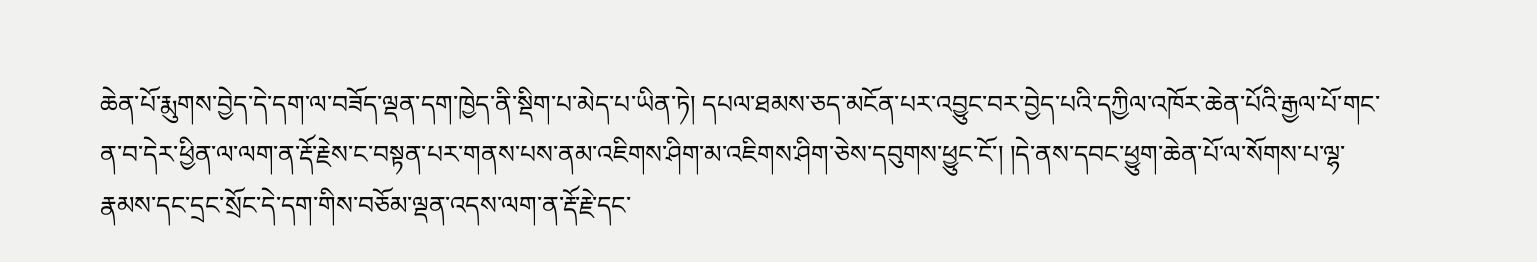ཆེན་པོ་རྨུགས་བྱེད་དེ་དག་ལ་བཟོད་ལྡན་དག་ཁྱེད་ནི་སྡིག་པ་མེད་པ་ཡིན་ཏེ། དཔལ་ཐམས་ཅད་མངོན་པར་འབྱུང་བར་བྱེད་པའི་དཀྱིལ་འཁོར་ཆེན་པོའི་རྒྱལ་པོ་གང་ན་བ་དེར་ཕྱིན་ལ་ལག་ན་རྡོ་རྗེས་ང་བསྟན་པར་གནས་པས་ནམ་འཇིགས་ཤིག་མ་འཇིགས་ཤིག་ཅེས་དབུགས་ཕྱུང་ངོ་། །དེ་ནས་དབང་ཕྱུག་ཆེན་པོ་ལ་སོགས་པ་ལྷ་རྣམས་དང་དྲང་སྲོང་དེ་དག་གིས་བཅོམ་ལྡན་འདས་ལག་ན་རྡོ་རྗེ་དང་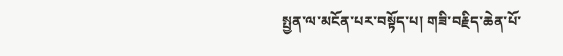སྤྱན་ལ་མངོན་པར་བསྟོད་པ། གཟི་བརྗིད་ཆེན་པོ་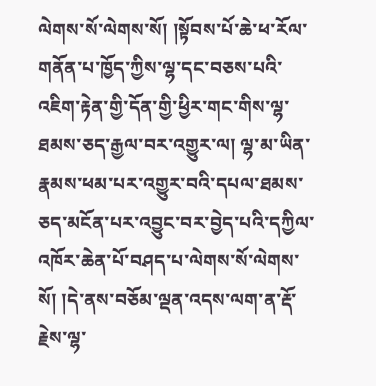ལེགས་སོ་ལེགས་སོ། །སྟོབས་པོ་ཆེ་ཕ་རོལ་གནོན་པ་ཁྱོད་ཀྱིས་ལྷ་དང་བཅས་པའི་འཇིག་རྟེན་གྱི་དོན་གྱི་ཕྱིར་གང་གིས་ལྷ་ཐམས་ཅད་རྒྱལ་བར་འགྱུར་ལ། ལྷ་མ་ཡིན་རྣམས་ཕམ་པར་འགྱུར་བའི་དཔལ་ཐམས་ཅད་མངོན་པར་འབྱུང་བར་བྱེད་པའི་དཀྱིལ་འཁོར་ཆེན་པོ་བཤད་པ་ལེགས་སོ་ལེགས་སོ། །དེ་ནས་བཅོམ་ལྡན་འདས་ལག་ན་རྡོ་རྗེས་ལྷ་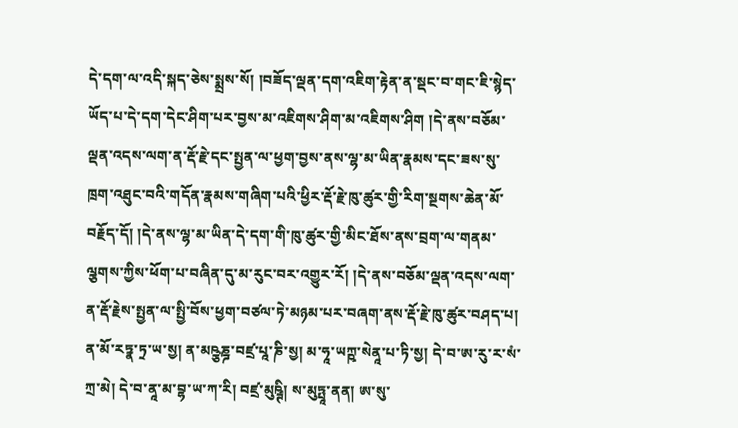དེ་དག་ལ་འདི་སྐད་ཅེས་སྨྲས་སོ། །བཟོད་ལྡན་དག་འཇིག་རྟེན་ན་སྡང་བ་གང་ཇི་སྙེད་ཡོད་པ་དེ་དག་དེང་ཤིག་པར་བྱས་མ་འཇིགས་ཤིག་མ་འཇིགས་ཤིག །དེ་ནས་བཅོམ་ལྡན་འདས་ལག་ན་རྡོ་རྗེ་དང་སྤྱན་ལ་ཕྱག་བྱས་ནས་ལྷ་མ་ཡིན་རྣམས་དང་ཟས་སུ་ཁྲག་འཐུང་བའི་གདོན་རྣམས་གཞིག་པའི་ཕྱིར་རྡོ་རྗེ་ཁུ་ཚུར་གྱི་རིག་སྔགས་ཆེན་མོ་བརྗོད་དོ། །དེ་ནས་ལྷ་མ་ཡིན་དེ་དག་གི་ཁུ་ཚུར་གྱི་མིང་ཐོས་ནས་བྲག་ལ་གནམ་ལྕགས་ཀྱིས་ཕོག་པ་བཞིན་དུ་མ་རུང་བར་འགྱུར་རོ། །དེ་ནས་བཅོམ་ལྡན་འདས་ལག་ན་རྡོ་རྗེས་སྤྱན་ལ་སྤྱི་བོས་ཕྱག་བཙལ་ཏེ་མཉམ་པར་བཞག་ནས་རྡོ་རྗེ་ཁུ་ཚུར་བཤད་པ། ན་མོ་རཏྣ་ཏྲ་ཡ་སྱ། ན་མཥྩཎྜ་བཛྲ་པཱ་ཎི་སྱ། མ་ཧཱ་ཡཀྵ་སེནཱ་པ་ཏི་སྱ། དེ་བ་ཨ་རུ་ར་སཾ་ཀྲ་མེ། དེ་བ་ནཱ་མ་བྷ་ཡ་ཀ་རི། བཛྲ་མུཥྚི། ས་མུཏྤཱ་ནན། ཨ་སུ་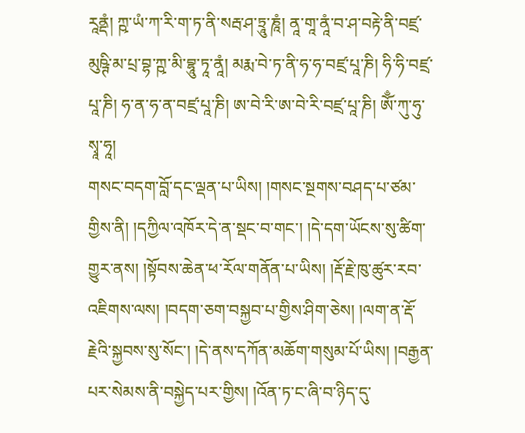རཱནྡཾ། ཀྵ་ཡཾ་ཀ་རི་ག་ཏ་ནི་སརྦ་ཤ་ཏྲཱུ་ཎཱཾ། ནཱ་གཱ་ནཱཾ་བ་ཤ་བརྟེ་ནི་བཛྲ་མུཥྚི་མ་པྲ་བྷ་ཀྵ་མི་བྷཱུ་ཏཱ་ནཱཾ། མརྨ་བེ་ཏ་ནི་ཧ་ཧ་བཛྲ་པཱ་ཎི། ཧི་ཧི་བཛྲ་པཱ་ཎི། ཧ་ན་ཧ་ན་བཛྲ་པཱ་ཎི། ཨ་བེ་རི་ཨ་བེ་རི་བཛྲ་པཱ་ཎི། ཨོྃ་ཀུ་ཧུ་སྭཱ་ཧཱ།
གསང་བདག་བློ་དང་ལྡན་པ་ཡིས། །གསང་སྔགས་བཤད་པ་ཙམ་གྱིས་ནི། །དཀྱིལ་འཁོར་དེ་ན་སྡང་བ་གང་། །དེ་དག་ཡོངས་སུ་ཚིག་གྱུར་ནས། །སྟོབས་ཆེན་ཕ་རོལ་གནོན་པ་ཡིས། །རྡོ་རྗེ་ཁུ་ཚུར་རབ་འཇིགས་ལས། །བདག་ཅག་བསྐྱབ་པ་གྱིས་ཤིག་ཅེས། །ལག་ན་རྡོ་རྗེའི་སྐྱབས་སུ་སོང་། །དེ་ནས་དཀོན་མཆོག་གསུམ་པོ་ཡིས། །བརྒྱན་པར་སེམས་ནི་བསྐྱེད་པར་གྱིས། །འོན་ཏ་ང་ཞི་བ་ཉིད་དུ་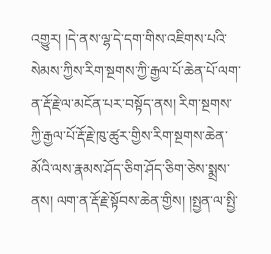འགྱུར། །དེ་ནས་ལྷ་དེ་དག་གིས་འཇིགས་པའི་སེམས་ཀྱིས་རིག་སྔགས་ཀྱི་རྒྱལ་པོ་ཆེན་པོ་ལག་ན་རྡོ་རྗེ་ལ་མངོན་པར་བསྟོད་ནས། རིག་སྔགས་ཀྱི་རྒྱལ་པོ་རྡོ་རྗེ་ཁུ་ཚུར་གྱིས་རིག་སྔགས་ཆེན་མོའི་ལས་རྣམས་ཤོད་ཅིག་ཤོད་ཅིག་ཅེས་སྨྲས་ནས། ལག་ན་རྡོ་རྗེ་སྟོབས་ཆེན་གྱིས། །སྤྱན་ལ་སྤྱི་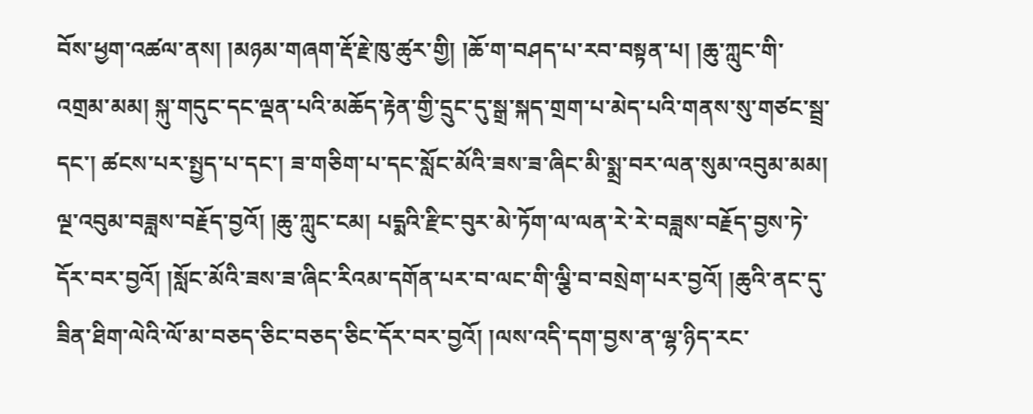བོས་ཕྱག་འཚལ་ནས། །མཉམ་གཞག་རྡོ་རྗེ་ཁུ་ཚུར་གྱི། །ཆོ་ག་བཤད་པ་རབ་བསྟན་པ། །ཆུ་ཀླུང་གི་འགྲམ་མམ། སྐུ་གདུང་དང་ལྡན་པའི་མཆོད་རྟེན་གྱི་དྲུང་དུ་སྒྲ་སྐད་གྲག་པ་མེད་པའི་གནས་སུ་གཙང་སྦྲ་དང་། ཚངས་པར་སྤྱད་པ་དང་། ཟ་གཅིག་པ་དང་སློང་མོའི་ཟས་ཟ་ཞིང་མི་སྨྲ་བར་ལན་སུམ་འབུམ་མམ། ལྔ་འབུམ་བཟླས་བརྗོད་བྱའོ། །ཆུ་ཀླུང་ངམ། པདྨའི་རྫིང་བུར་མེ་ཏོག་ལ་ལན་རེ་རེ་བཟླས་བརྗོད་བྱས་ཏེ་དོར་བར་བྱའོ། །སློང་མོའི་ཟས་ཟ་ཞིང་རིའམ་དགོན་པར་བ་ལང་གི་ལྕི་བ་བསྲེག་པར་བྱའོ། །ཆུའི་ནང་དུ་ཟིན་ཐིག་ལེའི་ལོ་མ་བཅད་ཅིང་བཅད་ཅིང་དོར་བར་བྱའོ། །ལས་འདི་དག་བྱས་ན་ལྷ་ཉིད་རང་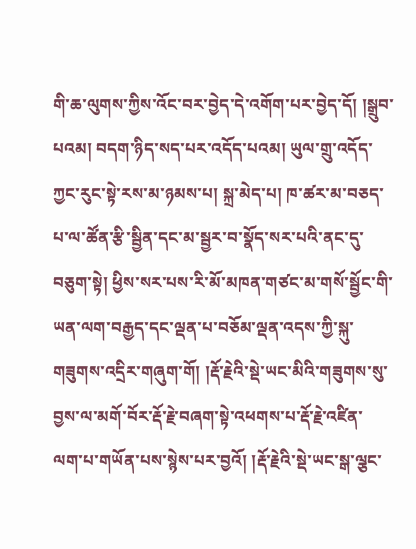གི་ཆ་ལུགས་ཀྱིས་འོང་བར་བྱེད་དེ་འགོག་པར་བྱེད་དོ། །སྒྲུབ་པའམ། བདག་ཉིད་སད་པར་འདོད་པའམ། ཡུལ་གྲུ་འདོད་ཀྱང་རུང་སྟེ་རས་མ་ཉམས་པ། སྐྲ་མེད་པ། ཁ་ཚར་མ་བཅད་པ་ལ་ཚོན་རྩི་སྦྱིན་དང་མ་སྦྱར་བ་སྣོད་སར་པའི་ནང་དུ་བཅུག་སྟེ། ཕྱིས་སར་པས་རི་མོ་མཁན་གཙང་མ་གསོ་སྦྱོང་གི་ཡན་ལག་བརྒྱད་དང་ལྡན་པ་བཅོམ་ལྡན་འདས་ཀྱི་སྐུ་གཟུགས་འདྲིར་གཞུག་གོ། །རྡོ་རྗེའི་སྡེ་ཡང་མིའི་གཟུགས་སུ་བྱས་ལ་མགོ་བོར་རྡོ་རྗེ་བཞག་སྟེ་འཕགས་པ་རྡོ་རྗེ་འཛིན་ལག་པ་གཡོན་པས་སྙེས་པར་བྱའོ། །རྡོ་རྗེའི་སྡེ་ཡང་སྒ་ལྕང་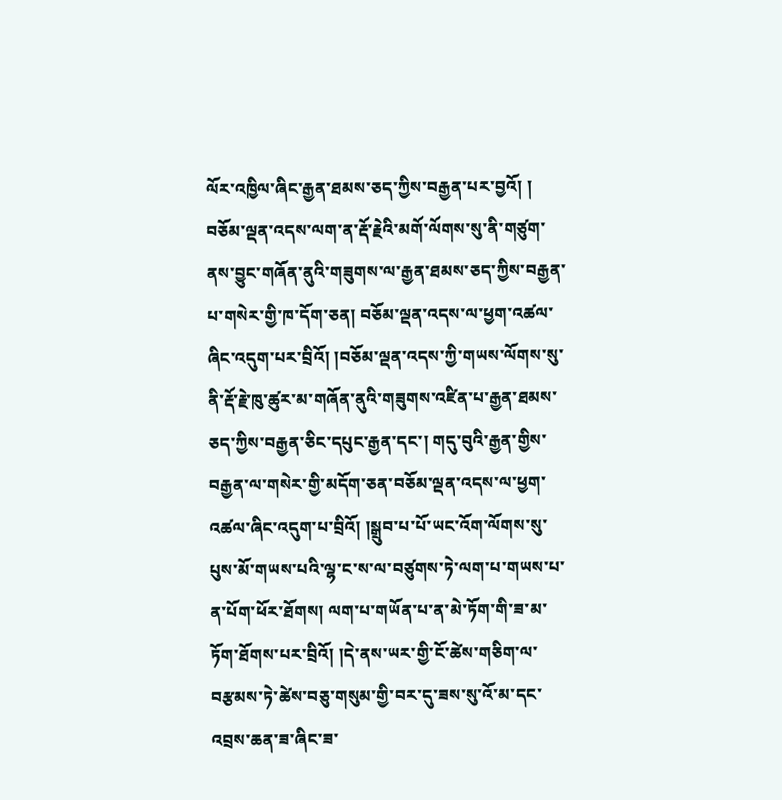ལོར་འཁྱིལ་ཞིང་རྒྱན་ཐམས་ཅད་ཀྱིས་བརྒྱན་པར་བྱའོ། །
བཅོམ་ལྡན་འདས་ལག་ན་རྡོ་རྗེའི་མགོ་ལོགས་སུ་ནི་གཙུག་ནས་བྱུང་གཞོན་ནུའི་གཟུགས་ལ་རྒྱན་ཐམས་ཅད་ཀྱིས་བརྒྱན་པ་གསེར་གྱི་ཁ་དོག་ཅན། བཅོམ་ལྡན་འདས་ལ་ཕྱག་འཚལ་ཞིང་འདུག་པར་བྲིའོ། །བཅོམ་ལྡན་འདས་ཀྱི་གཡས་ལོགས་སུ་ནི་རྡོ་རྗེ་ཁུ་ཚུར་མ་གཞོན་ནུའི་གཟུགས་འཛིན་པ་རྒྱན་ཐམས་ཅད་ཀྱིས་བརྒྱན་ཅིང་དཔུང་རྒྱན་དང་། གདུ་བུའི་རྒྱན་གྱིས་བརྒྱན་ལ་གསེར་གྱི་མདོག་ཅན་བཅོམ་ལྡན་འདས་ལ་ཕྱག་འཚལ་ཞིང་འདུག་པ་བྲིའོ། །སྒྲུབ་པ་པོ་ཡང་འོག་ལོགས་སུ་པུས་མོ་གཡས་པའི་ལྷ་ང་ས་ལ་བཙུགས་ཏེ་ལག་པ་གཡས་པ་ན་པོག་ཕོར་ཐོགས། ལག་པ་གཡོན་པ་ན་མེ་ཏོག་གི་ཟ་མ་ཏོག་ཐོགས་པར་བྲིའོ། །དེ་ནས་ཡར་གྱི་ངོ་ཚེས་གཅིག་ལ་བརྩམས་ཏེ་ཚེས་བཅུ་གསུམ་གྱི་བར་དུ་ཟས་སུ་འོ་མ་དང་འབྲས་ཆན་ཟ་ཞིང་ཟ་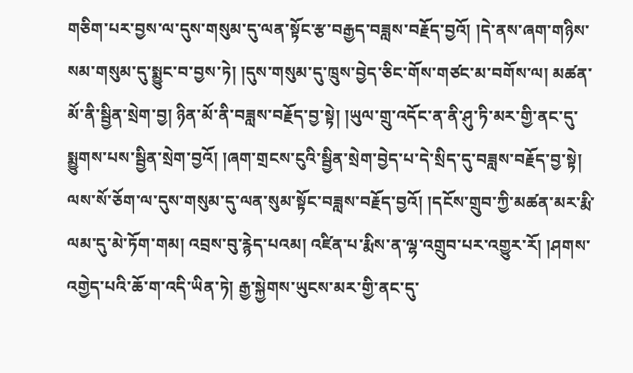གཅིག་པར་བྱས་ལ་དུས་གསུམ་དུ་ལན་སྟོང་རྩ་བརྒྱད་བཟླས་བརྗོད་བྱའོ། །དེ་ནས་ཞག་གཉིས་སམ་གསུམ་དུ་སྨྱུང་བ་བྱས་ཏེ། །དུས་གསུམ་དུ་ཁྲུས་བྱེད་ཅིང་གོས་གཙང་མ་བགོས་ལ། མཚན་མོ་ནི་སྦྱིན་སྲེག་བྱ། ཉིན་མོ་ནི་བཟླས་བརྗོད་བྱ་སྟེ། །ཡུལ་གྲུ་འདོང་ན་ནི་ཤུ་ཏི་མར་གྱི་ནང་དུ་སྨྱུགས་པས་སྦྱིན་སྲེག་བྱའོ། །ཞག་གྲངས་ངུའི་སྦྱིན་སྲེག་བྱེད་པ་དེ་སྲིད་དུ་བཟླས་བརྗོད་བྱ་སྟེ། ལས་སོ་ཅོག་ལ་དུས་གསུམ་དུ་ལན་སུམ་སྟོང་བཟླས་བརྗོད་བྱའོ། །དངོས་གྲུབ་ཀྱི་མཚན་མར་རྨི་ལམ་དུ་མེ་ཏོག་གམ། འབྲས་བུ་རྙེད་པའམ། འཛིན་པ་རྨིས་ན་ལྷ་འགྲུབ་པར་འགྱུར་རོ། །ཤགས་འགྱེད་པའི་ཆོ་ག་འདི་ཡིན་ཏེ། རྒྱ་སྐྱེགས་ཡུངས་མར་གྱི་ནང་དུ་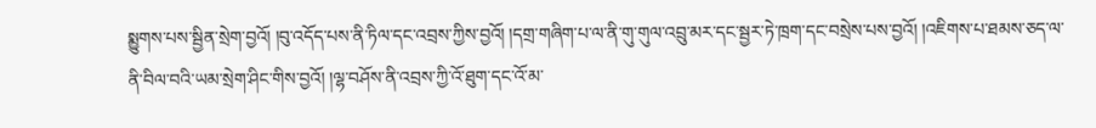སྨྱུགས་པས་སྦྱིན་སྲེག་བྱའོ། །བུ་འདོད་པས་ནི་ཏིལ་དང་འབྲས་ཀྱིས་བྱའོ། །དགྲ་གཞིག་པ་ལ་ནི་གུ་གུལ་འབྲུ་མར་དང་སྦྱར་ཏེ་ཁྲག་དང་བསྲེས་པས་བྱའོ། །འཇིགས་པ་ཐམས་ཅད་ལ་ནི་བིལ་བའི་ཡམ་སྲེག་ཤིང་གིས་བྱའོ། །ལྷ་བཤོས་ནི་འབྲས་ཀྱི་འོ་ཐུག་དང་འོ་མ་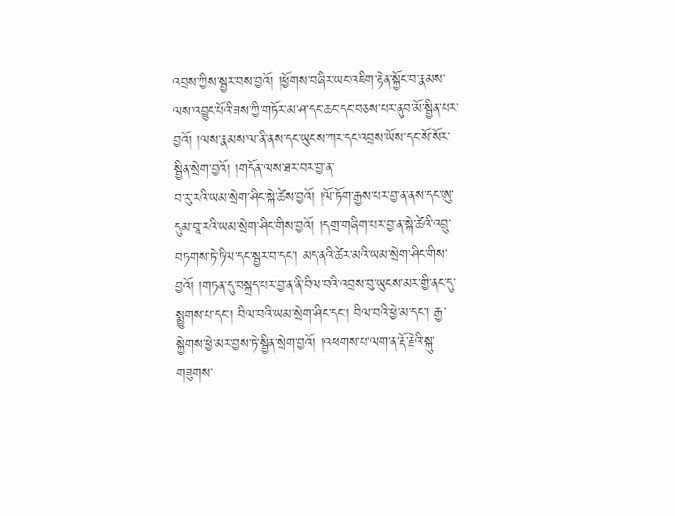འབྲས་ཀྱིས་སྦྱར་བས་བྱའོ། །ཕྱོགས་བཞིར་ཡང་འཇིག་རྟེན་སྐྱོང་བ་རྣམས་ལས་འབྱུང་པོའི་ཟས་ཀྱི་གཏོར་མ་ཤ་དང་ཆང་དང་བཅས་པར་ནུབ་མོ་སྦྱིན་པར་བྱའོ། །ལས་རྣམས་ལ་ནི་ནས་དང་ཡུངས་ཀར་དང་འབྲས་ཡོས་དང་སོ་སོར་སྦྱིན་སྲེག་བྱའོ། །གདོན་ལས་ཐར་བར་བྱ་ན་
བ་རུ་རའི་ཡམ་སྲེག་ཤིང་སྐེ་ཚེས་བྱའོ། །ལོ་ཏོག་རྒྱས་པར་བྱ་ན་ནས་དང་ཨུ་དུམ་བཱ་རའི་ཡམ་སྲེག་ཤིང་གིས་བྱའོ། །དགྲ་གཞིག་པར་བྱ་ན་སྐེ་ཚེའི་འབྲུ་བཏགས་ཏེ་ཏིལ་དང་སྦྱར་བ་དང་། མད་ནའི་ཚེར་མའི་ཡམ་སྲེག་ཤིང་གིས་བྱའོ། །གཏན་དུ་བསྐྲད་པར་བྱ་ན་ནི་བིལ་བའི་འབྲས་བུ་ཡུངས་མར་གྱི་ནང་དུ་སྨྱུགས་པ་དང་། བིལ་བའི་ཡམ་སྲེག་ཤིང་དང་། བིལ་བའི་ཕྱེ་མ་དང་། རྒྱ་སྐྱེགས་ཕྱེ་མར་བྱས་ཏེ་སྦྱིན་སྲེག་བྱའོ། །འཕགས་པ་ལག་ན་རྡོ་རྗེའི་སྐུ་གཟུགས་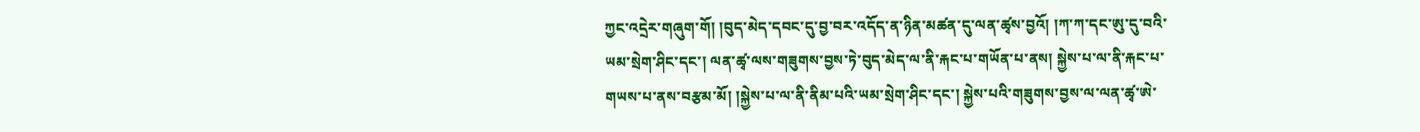ཀྱང་འདྲེར་གཞུག་གོ། །བུད་མེད་དབང་དུ་བྱ་བར་འདོད་ན་ཉིན་མཚན་དུ་ལན་ཚྭས་བྱའོ། །ཀ་ཀ་དང་ཨུ་དུ་བའི་ཡམ་སྲེག་ཤིང་དང་། ལན་ཚྭ་ལས་གཟུགས་བྱས་ཏེ་བུད་མེད་ལ་ནི་རྐང་པ་གཡོན་པ་ནས། སྐྱེས་པ་ལ་ནི་རྐང་པ་གཡས་པ་ནས་བརྩམ་མོ། །སྐྱེས་པ་ལ་ནི་ནིམ་པའི་ཡམ་སྲེག་ཤིང་དང་། སྐྱེས་པའི་གཟུགས་བྱས་ལ་ལན་ཚྭ་ཨེ་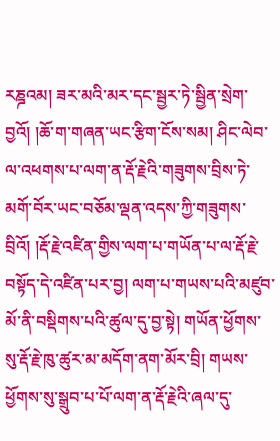རཎྜའམ། ཟར་མའི་མར་དང་སྦྱར་ཏེ་སྦྱིན་སྲེག་བྱའོ། །ཆོ་ག་གཞན་ཡང་རྩིག་ངོས་སམ། ཤིང་ལེབ་ལ་འཕགས་པ་ལག་ན་རྡོ་རྗེའི་གཟུགས་བྲིས་ཏེ་མགོ་བོར་ཡང་བཅོམ་ལྡན་འདས་ཀྱི་གཟུགས་བྲིའོ། །རྡོ་རྗེ་འཛིན་གྱིས་ལག་པ་གཡོན་པ་ལ་རྡོ་རྗེ་བསྟོད་དེ་འཛིན་པར་བྱ། ལག་པ་གཡས་པའི་མཛུབ་མོ་ནི་བསྡིགས་པའི་ཚུལ་དུ་བྱ་སྟེ། གཡོན་ཕྱོགས་སུ་རྡོ་རྗེ་ཁུ་ཚུར་མ་མདོག་ནག་མོར་བྲི། གཡས་ཕྱོགས་སུ་སྒྲུབ་པ་པོ་ལག་ན་རྡོ་རྗེའི་ཞལ་དུ་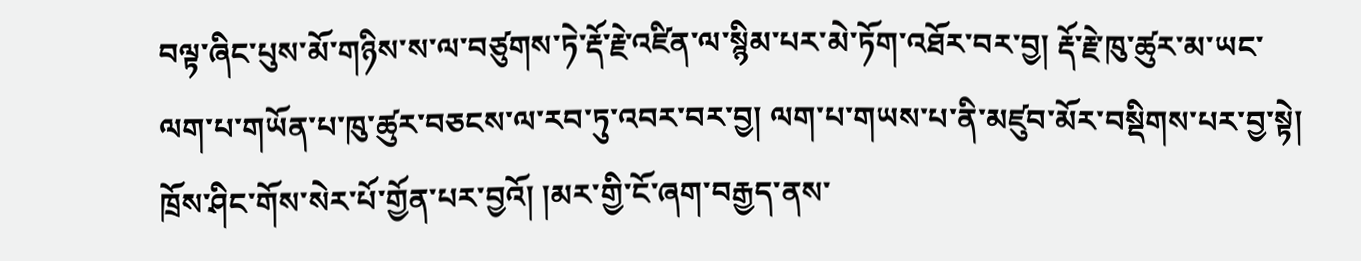བལྟ་ཞིང་པུས་མོ་གཉིས་ས་ལ་བཙུགས་ཏེ་རྡོ་རྗེ་འཛིན་ལ་སྙིམ་པར་མེ་ཏོག་འཐོར་བར་བྱ། རྡོ་རྗེ་ཁུ་ཚུར་མ་ཡང་ལག་པ་གཡོན་པ་ཁུ་ཚུར་བཅངས་ལ་རབ་ཏུ་འབར་བར་བྱ། ལག་པ་གཡས་པ་ནི་མཛུབ་མོར་བསྡིགས་པར་བྱ་སྟེ། ཁྲོས་ཤིང་གོས་སེར་པོ་གྱོན་པར་བྱའོ། །མར་གྱི་ངོ་ཞག་བརྒྱད་ནས་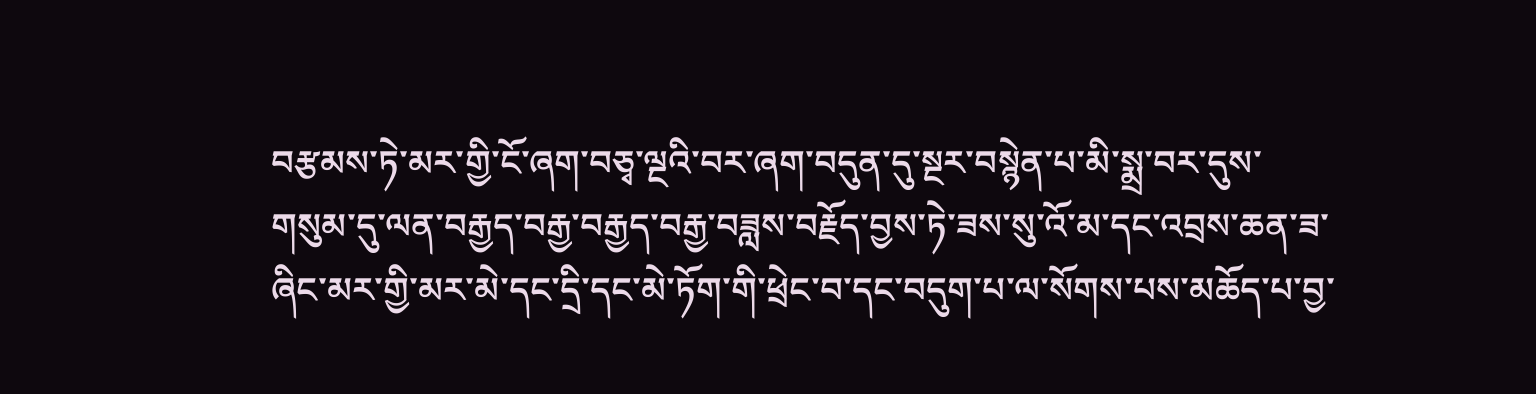བརྩམས་ཏེ་མར་གྱི་ངོ་ཞག་བཅྭ་ལྔའི་བར་ཞག་བདུན་དུ་སྔར་བསྙེན་པ་མི་སྨྲ་བར་དུས་གསུམ་དུ་ལན་བརྒྱད་བརྒྱ་བརྒྱད་བརྒྱ་བཟླས་བརྗོད་བྱས་ཏེ་ཟས་སུ་འོ་མ་དང་འབྲས་ཆན་ཟ་ཞིང་མར་གྱི་མར་མེ་དང་དྲི་དང་མེ་ཏོག་གི་ཕྲེང་བ་དང་བདུག་པ་ལ་སོགས་པས་མཆོད་པ་བྱ་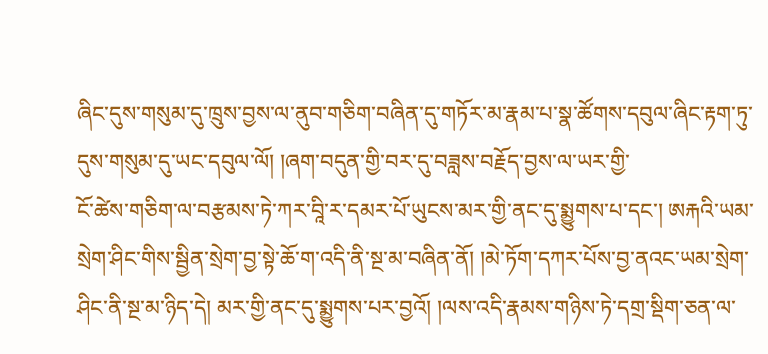ཞིང་དུས་གསུམ་དུ་ཁྲུས་བྱས་ལ་ནུབ་གཅིག་བཞིན་དུ་གཏོར་མ་རྣམ་པ་སྣ་ཚོགས་དབུལ་ཞིང་རྟག་ཏུ་དུས་གསུམ་དུ་ཡང་དབུལ་ལོ། །ཞག་བདུན་གྱི་བར་དུ་བཟླས་བརྗོད་བྱས་ལ་ཡར་གྱི་
ངོ་ཚེས་གཅིག་ལ་བརྩམས་ཏེ་ཀར་བཱི་ར་དམར་པོ་ཡུངས་མར་གྱི་ནང་དུ་སྨྱུགས་པ་དང་། ཨརྐའི་ཡམ་སྲེག་ཤིང་གིས་སྦྱིན་སྲེག་བྱ་སྟེ་ཆོ་ག་འདི་ནི་སྔ་མ་བཞིན་ནོ། །མེ་ཏོག་དཀར་པོས་བྱ་ནའང་ཡམ་སྲེག་ཤིང་ནི་སྔ་མ་ཉིད་དེ། མར་གྱི་ནང་དུ་སྨྱུགས་པར་བྱའོ། །ལས་འདི་རྣམས་གཉིས་ཏེ་དགྲ་སྡིག་ཅན་ལ་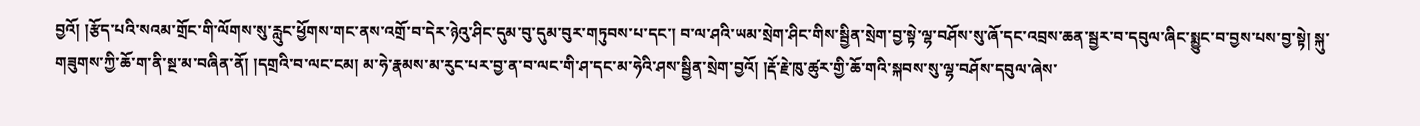བྱའོ། །རྩོད་པའི་སའམ་གྲོང་གི་ལོགས་སུ་རླུང་ཕྱོགས་གང་ནས་འགྲོ་བ་དེར་ཉེའུ་ཤིང་དུམ་བུ་དུམ་བུར་གཏུབས་པ་དང་། བ་ལ་ཤའི་ཡམ་སྲེག་ཤིང་གིས་སྦྱིན་སྲེག་བྱ་སྟེ་ལྷ་བཤོས་སུ་ཞོ་དང་འབྲས་ཆན་སྦྱར་བ་དབུལ་ཞིང་སྨྱུང་བ་བྱས་པས་བྱ་སྟེ། སྐུ་གཟུགས་ཀྱི་ཆོ་ག་ནི་སྔ་མ་བཞིན་ནོ། །དགྲའི་བ་ལང་ངམ། མ་ཧེ་རྣམས་མ་རུང་པར་བྱ་ན་བ་ལང་གི་ཤ་དང་མ་ཧེའི་ཤས་སྦྱིན་སྲེག་བྱའོ། །རྡོ་རྗེ་ཁུ་ཚུར་གྱི་ཆོ་གའི་སྐབས་སུ་ལྷ་བཤོས་དབུལ་ཞེས་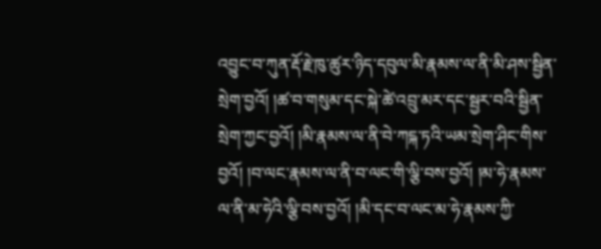འབྱུང་བ་ཀུན་རྡོ་རྗེ་ཁུ་ཚུར་ཉིད་དབུལ་མི་རྣམས་ལ་ནི་མི་ཤས་སྦྱིན་སྲེག་བྱའོ། །ཚ་བ་གསུམ་དང་སྐེ་ཚེ་འབྲུ་མར་དང་སྦྱར་བའི་སྦྱིན་སྲེག་ཀྱང་བྱའོ། །མི་རྣམས་ལ་ནི་བེ་ཀངྐ་ཏའི་ཡམ་སྲེག་ཤིང་གིས་བྱའོ། །བ་ལང་རྣམས་ལ་ནི་བ་ལང་གི་ལྕི་བས་བྱའོ། །མ་ཧེ་རྣམས་ལ་ནི་མ་ཧེའི་ལྕི་བས་བྱའོ། །མི་དང་བ་ལང་མ་ཧེ་རྣམས་ཀྱི་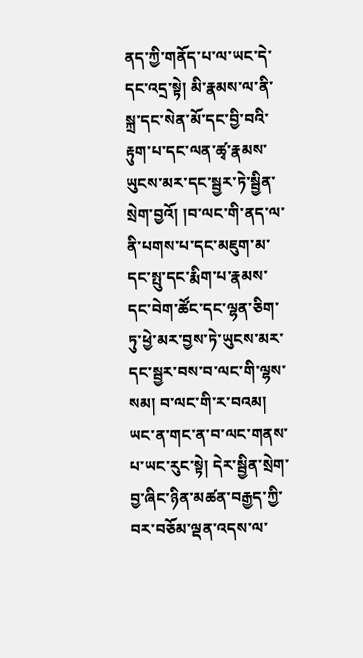ནད་ཀྱི་གནོད་པ་ལ་ཡང་དེ་དང་འདྲ་སྟེ། མི་རྣམས་ལ་ནི་སྐྲ་དང་སེན་མོ་དང་བྱི་བའི་རྟུག་པ་དང་ལན་ཚྭ་རྣམས་ཡུངས་མར་དང་སྦྱར་ཏེ་སྦྱིན་སྲེག་བྱའོ། །བ་ལང་གི་ནད་ལ་ནི་པགས་པ་དང་མཇུག་མ་དང་སྤུ་དང་རྨིག་པ་རྣམས་དང་བེག་ཚོང་དང་ལྷན་ཅིག་ཏུ་ཕྱེ་མར་བྱས་ཏེ་ཡུངས་མར་དང་སྦྱར་བས་བ་ལང་གི་ལྷས་སམ། བ་ལང་གི་ར་བའམ། ཡང་ན་གང་ན་བ་ལང་གནས་པ་ཡང་རུང་སྟེ། དེར་སྦྱིན་སྲེག་བྱ་ཞིང་ཉིན་མཚན་བརྒྱད་ཀྱི་བར་བཅོམ་ལྡན་འདས་ལ་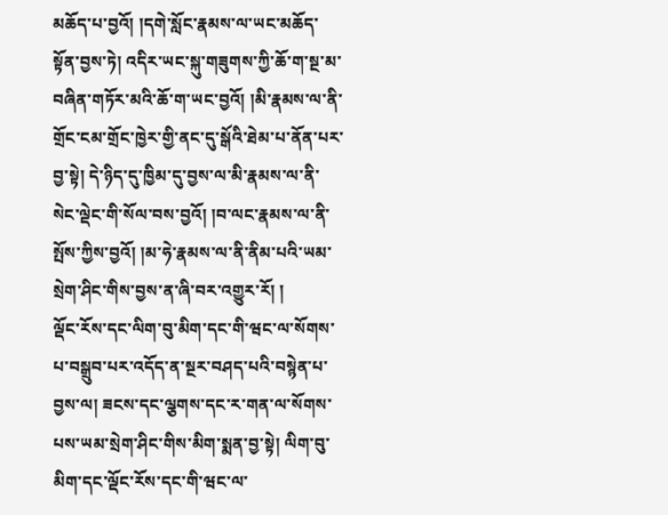མཆོད་པ་བྱའོ། །དགེ་སློང་རྣམས་ལ་ཡང་མཆོད་སྟོན་བྱས་ཏེ། འདིར་ཡང་སྐུ་གཟུགས་ཀྱི་ཆོ་ག་སྔ་མ་བཞིན་གཏོར་མའི་ཆོ་ག་ཡང་བྱའོ། །མི་རྣམས་ལ་ནི་གྲོང་ངམ་གྲོང་ཁྱེར་གྱི་ནང་དུ་སྒོའི་ཐེམ་པ་ནོན་པར་བྱ་སྟེ། དེ་ཉིད་དུ་ཁྱིམ་དུ་བྱས་ལ་མི་རྣམས་ལ་ནི་སེང་ལྡེང་གི་སོལ་བས་བྱའོ། །བ་ལང་རྣམས་ལ་ནི་སྤོས་ཀྱིས་བྱའོ། །མ་ཧེ་རྣམས་ལ་ནི་ནིམ་པའི་ཡམ་སྲེག་ཤིང་གིས་བྱས་ན་ཞི་བར་འགྱུར་རོ། །
ལྡོང་རོས་དང་ལིག་བུ་མིག་དང་གི་ཝང་ལ་སོགས་པ་བསྒྲུབ་པར་འདོད་ན་སྔར་བཤད་པའི་བསྙེན་པ་བྱས་ལ། ཟངས་དང་ལྕགས་དང་ར་གན་ལ་སོགས་པས་ཡམ་སྲེག་ཤིང་གིས་མིག་སྨན་བྱ་སྟེ། ལིག་བུ་མིག་དང་ལྡོང་རོས་དང་གི་ཝང་ལ་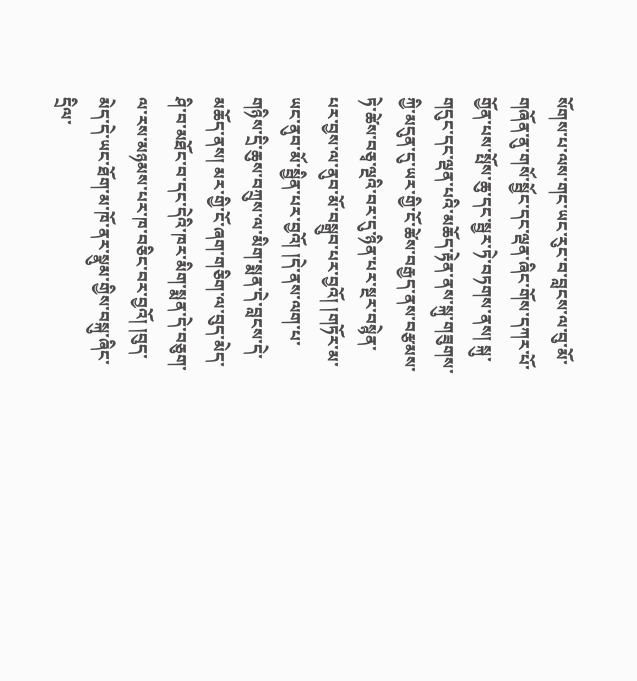སོགས་པ་ལས་གང་ཡང་རུང་བ་བླངས་ལ་བུ་མོ་གཞོན་ནུ་གསོ་སྦྱོང་དང་ལྡན་ཞིང་གོས་དཀར་པོ་གྱོན་པས་སྤོས་ཆུ་དང་སྦྱར་ཏེ་བཏགས་ནས། སྐུ་གདུང་དང་ལྡན་པའི་མཆོད་རྟེན་ནས་སྐུ་གཟུགས་ཀྱི་མདུན་དུ་ཡར་གྱི་ངོ་ཚེས་བརྒྱད་ནས་བརྩམས་ཏེ་ཚེས་བཅྭ་ལྔའི་བར་དུ་ཉིན་པར་སྔར་བསྙེན་པར་བྱས་ལ་ནུབ་མོ་བསྒྲུབ་པར་བྱའོ། །གཏོར་མ་ཡང་ནུབ་མོ་སྦྱིན་པར་བྱའོ། །དེ་ནས་ལག་པ་གཉིས་དྲི་ཆུས་བཀྲུས་ལ་མིག་སྨན་དེ་བླངས་དེ་མཆོད་ནས། མར་གྱི་ངོ་ཞག་གཅིག་ལ་བུད་མེད་ཤི་བ་མཐོང་བ་དང་དེའི་ཁར་མིག་སྨན་དེ་བཅུག་ལ་རས་མཉམས་པར་ཁ་བཅིང་བར་བྱའོ། །བུད་མེད་དེ་ཡང་ཐོག་མ་ཁོ་ནར་སྣུམ་གྱིས་བསྐུ་ཞིང་དྲིལ་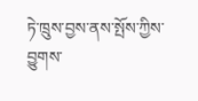ཏེ་ཁྲུས་བྱས་ནས་སྤོས་ཀྱིས་བྱུགས་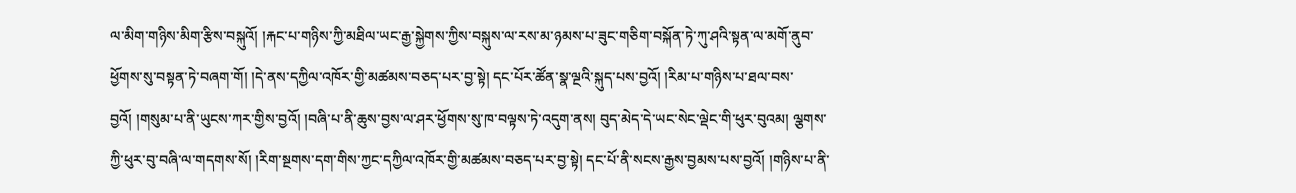ལ་མིག་གཉིས་མིག་རྩིས་བསྐུའོ། །རྐང་པ་གཉིས་ཀྱི་མཐིལ་ཡང་རྒྱ་སྐྱེགས་ཀྱིས་བསྐུས་ལ་རས་མ་ཉམས་པ་ཟུང་གཅིག་བསྐོན་ཏེ་ཀུ་ཤའི་སྟན་ལ་མགོ་ནུབ་ཕྱོགས་སུ་བསྟན་ཏེ་བཞག་གོ། །དེ་ནས་དཀྱིལ་འཁོར་གྱི་མཚམས་བཅད་པར་བྱ་སྟེ། དང་པོར་ཚོན་སྣ་ལྔའི་སྐུད་པས་བྱའོ། །རིམ་པ་གཉིས་པ་ཐལ་བས་བྱའོ། །གསུམ་པ་ནི་ཡུངས་ཀར་གྱིས་བྱའོ། །བཞི་པ་ནི་ཆུས་བྱས་ལ་ཤར་ཕྱོགས་སུ་ཁ་བལྟས་ཏེ་འདུག་ནས། བུད་མེད་དེ་ཡང་སེང་ལྡེང་གི་ཕུར་བུའམ། ལྕགས་ཀྱི་ཕུར་བུ་བཞི་ལ་གདགས་སོ། །རིག་སྔགས་དག་གིས་ཀྱང་དཀྱིལ་འཁོར་གྱི་མཚམས་བཅད་པར་བྱ་སྟེ། དང་པོ་ནི་སངས་རྒྱས་བྱམས་པས་བྱའོ། །གཉིས་པ་ནི་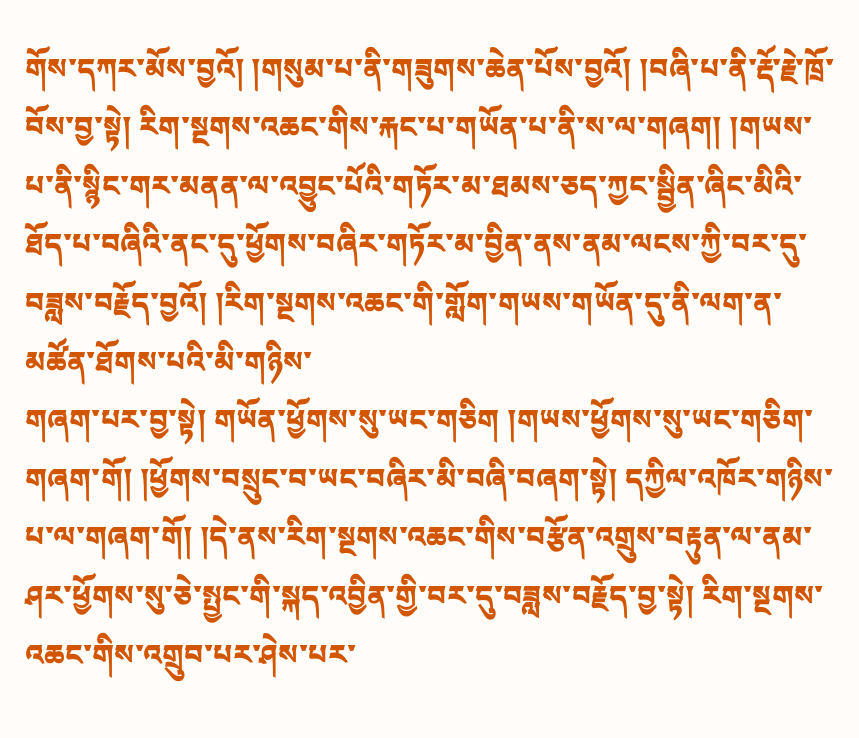གོས་དཀར་མོས་བྱའོ། །གསུམ་པ་ནི་གཟུགས་ཆེན་པོས་བྱའོ། །བཞི་པ་ནི་རྡོ་རྗེ་ཁྲོ་བོས་བྱ་སྟེ། རིག་སྔགས་འཆང་གིས་རྐང་པ་གཡོན་པ་ནི་ས་ལ་གཞག། །གཡས་པ་ནི་སྙིང་གར་མནན་ལ་འབྱུང་པོའི་གཏོར་མ་ཐམས་ཅད་ཀྱང་སྦྱིན་ཞིང་མིའི་ཐོད་པ་བཞིའི་ནང་དུ་ཕྱོགས་བཞིར་གཏོར་མ་བྱིན་ནས་ནམ་ལངས་ཀྱི་བར་དུ་བཟླས་བརྗོད་བྱའོ། །རིག་སྔགས་འཆང་གི་གློག་གཡས་གཡོན་དུ་ནི་ལག་ན་མཚོན་ཐོགས་པའི་མི་གཉིས་
གཞག་པར་བྱ་སྟེ། གཡོན་ཕྱོགས་སུ་ཡང་གཅིག །གཡས་ཕྱོགས་སུ་ཡང་གཅིག་གཞག་གོ། །ཕྱོགས་བསྲུང་བ་ཡང་བཞིར་མི་བཞི་བཞག་སྟེ། དཀྱིལ་འཁོར་གཉིས་པ་ལ་གཞག་གོ། །དེ་ནས་རིག་སྔགས་འཆང་གིས་བརྩོན་འགྲུས་བརྟུན་ལ་ནམ་ཤར་ཕྱོགས་སུ་ཅེ་སྤྱང་གི་སྐད་འབྱིན་གྱི་བར་དུ་བཟླས་བརྗོད་བྱ་སྟེ། རིག་སྔགས་འཆང་གིས་འགྲུབ་པར་ཤེས་པར་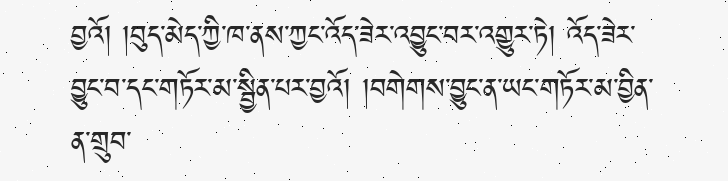བྱའོ། །བུད་མེད་ཀྱི་ཁ་ནས་ཀྱང་འོད་ཟེར་འབྱུང་བར་འགྱུར་ཏེ། འོད་ཟེར་བྱུང་བ་དང་གཏོར་མ་སྦྱིན་པར་བྱའོ། །བགེགས་བྱུང་ན་ཡང་གཏོར་མ་བྱིན་ན་གྲུབ་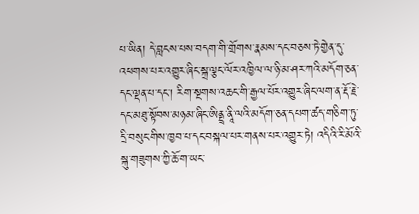པ་ཡིན། དེ་བླངས་པས་བདག་གི་གྲོགས་རྣམས་དང་བཅས་ཏེ་གྱེན་དུ་འཕགས་པར་འགྱུར་ཞིང་སྐྲ་ལྕང་ལོར་འཁྱིལ་ལ་ཉི་མ་ཤར་ཀའི་མདོག་ཅན་དང་ལྡན་པ་དང་། རིག་སྔགས་འཆང་གི་རྒྱལ་པོར་འགྱུར་ཞིང་ལག་ན་རྡོ་རྗེ་དང་མཐུ་སྟོབས་མཉམ་ཞིང་ཨིནྡྲ་ནཱི་ལའི་མདོག་ཅན་དཔག་ཚད་གཅིག་ཏུ་དྲི་བསུང་གིས་ཁྱབ་པ་དང་བསྐལ་པར་གནས་པར་འགྱུར་ཏེ། འདིའི་རི་མོའི་སྐུ་གཟུགས་ཀྱི་ཆོ་ག་ཡང་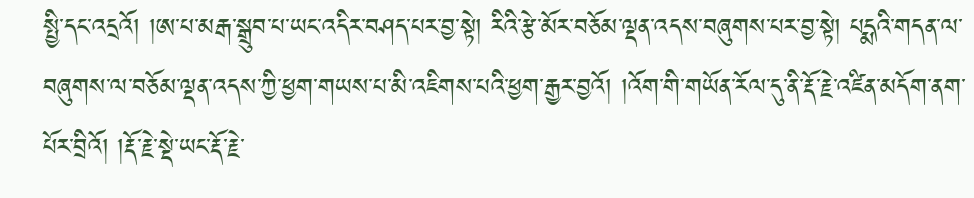སྤྱི་དང་འདྲའོ། །ཨ་པ་མརྒ་སྒྲུབ་པ་ཡང་འདིར་བཤད་པར་བྱ་སྟེ། རིའི་རྩེ་མོར་བཅོམ་ལྡན་འདས་བཞུགས་པར་བྱ་སྟེ། པདྨའི་གདན་ལ་བཞུགས་ལ་བཅོམ་ལྡན་འདས་ཀྱི་ཕྱག་གཡས་པ་མི་འཇིགས་པའི་ཕྱག་རྒྱར་བྱའོ། །འོག་གི་གཡོན་རོལ་དུ་ནི་རྡོ་རྗེ་འཛིན་མདོག་ནག་པོར་བྲིའོ། །རྡོ་རྗེ་སྡེ་ཡང་རྡོ་རྗེ་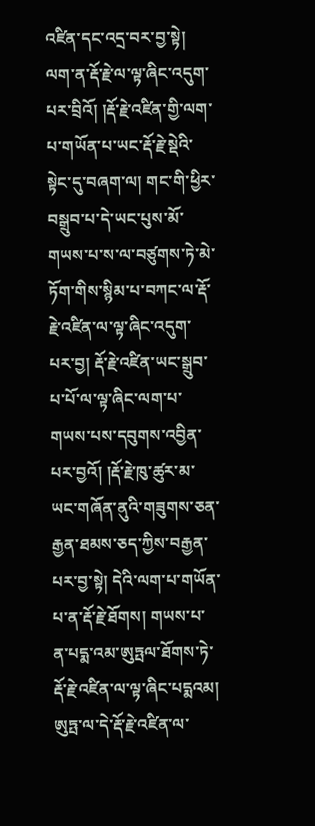འཛིན་དང་འདྲ་བར་བྱ་སྟེ། ལག་ན་རྡོ་རྗེ་ལ་ལྟ་ཞིང་འདུག་པར་བྲིའོ། །རྡོ་རྗེ་འཛིན་གྱི་ལག་པ་གཡོན་པ་ཡང་རྡོ་རྗེ་སྡེའི་སྟེང་དུ་བཞག་ལ། གང་གི་ཕྱིར་བསྒྲུབ་པ་དེ་ཡང་པུས་མོ་གཡས་པ་ས་ལ་བཙུགས་ཏེ་མེ་ཏོག་གིས་སྙིམ་པ་བཀང་ལ་རྡོ་རྗེ་འཛིན་ལ་ལྟ་ཞིང་འདུག་པར་བྱ། རྡོ་རྗེ་འཛིན་ཡང་སྒྲུབ་པ་པོ་ལ་ལྟ་ཞིང་ལག་པ་གཡས་པས་དབུགས་འབྱིན་པར་བྱའོ། །རྡོ་རྗེ་ཁུ་ཚུར་མ་ཡང་གཞོན་ནུའི་གཟུགས་ཅན་རྒྱན་ཐམས་ཅད་ཀྱིས་བརྒྱན་པར་བྱ་སྟེ། དེའི་ལག་པ་གཡོན་པ་ན་རྡོ་རྗེ་ཐོགས། གཡས་པ་ན་པདྨ་འམ་ཨུཏྤལ་ཐོགས་ཏེ་རྡོ་རྗེ་འཛིན་ལ་ལྟ་ཞིང་པདྨའམ། ཨུཏྤ་ལ་དེ་རྡོ་རྗེ་འཛིན་ལ་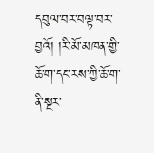དབུལ་བར་བལྟ་བར་བྱའོ། །རི་མོ་མཁན་གྱི་ཆོ་ག་དང་རས་ཀྱི་ཆོ་ག་ནི་སྔར་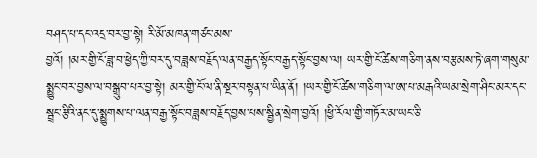བཤད་པ་དང་འདྲ་བར་བྱ་སྟེ། རི་མོ་མཁན་གཙང་མས་
བྱའོ། །མར་གྱི་ངོ་ཟླ་བ་ཕྱེད་ཀྱི་བར་དུ་བཟླས་བརྗོད་ལན་བརྒྱད་སྟོང་བརྒྱད་སྟོང་བྱས་ལ། ཡར་གྱི་ངོ་ཚེས་གཅིག་ནས་བརྩམས་ཏེ་ཞག་གསུམ་སྨྱུང་བར་བྱས་ལ་བསྒྲུབ་པར་བྱ་སྟེ། མར་གྱི་ངོ་ལ་ནི་སྔར་བསྟན་པ་ཡིན་ནོ། །ཡར་གྱི་ངོ་ཚེས་གཅིག་ལ་ཨ་པ་མརྒའི་ཡམ་སྲེག་ཤིང་མར་དང་སྦྲང་རྩིའི་ནང་དུ་སྨྱུགས་པ་ལན་བརྒྱ་སྟོང་བཟླས་བརྗོད་བྱས་པས་སྦྱིན་སྲེག་བྱའོ། །ཕྱི་རོལ་གྱི་གཏོར་མ་ཡང་ཅི་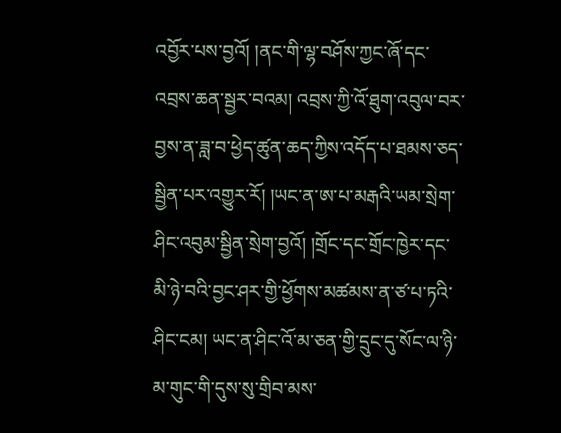འབྱོར་པས་བྱའོ། །ནང་གི་ལྷ་བཤོས་ཀྱང་ཞོ་དང་འབྲས་ཆན་སྦྱར་བའམ། འབྲས་ཀྱི་འོ་ཐུག་འབུལ་བར་བྱས་ན་ཟླ་བ་ཕྱེད་ཚུན་ཆད་ཀྱིས་འདོད་པ་ཐམས་ཅད་སྦྱིན་པར་འགྱུར་རོ། །ཡང་ན་ཨ་པ་མརྒའི་ཡམ་སྲེག་ཤིང་འབུམ་སྦྱིན་སྲེག་བྱའོ། །གྲོང་དང་གྲོང་ཁྱེར་དང་མི་ཉེ་བའི་བྱང་ཤར་གྱི་ཕྱོགས་མཚམས་ན་ཙ་པ་ཏའི་ཤིང་ངམ། ཡང་ན་ཤིང་འོ་མ་ཅན་གྱི་དྲུང་དུ་སོང་ལ་ཉི་མ་གུང་གི་དུས་སུ་གྲིབ་མས་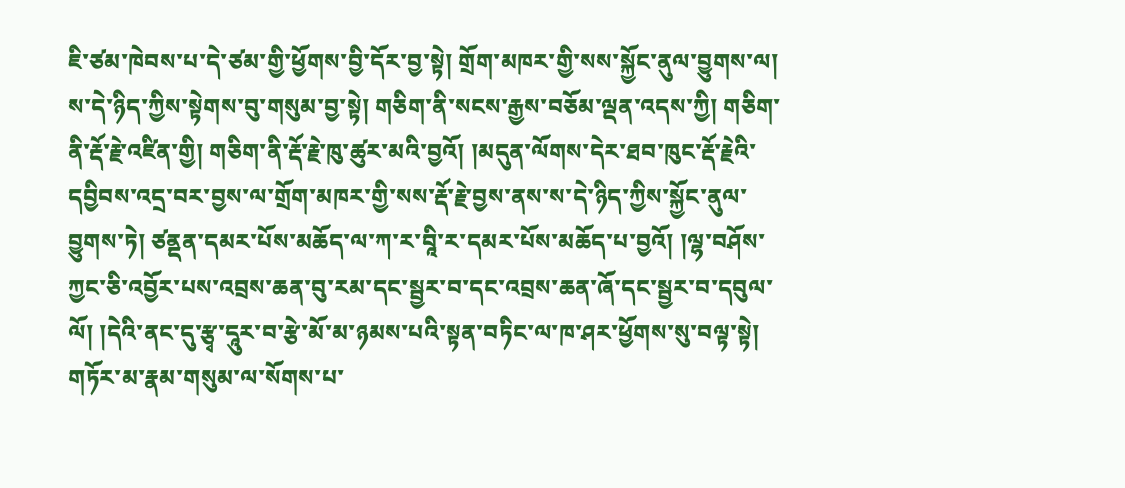ཇི་ཙམ་ཁེབས་པ་དེ་ཙམ་གྱི་ཕྱོགས་བྱི་དོར་བྱ་སྟེ། གྲོག་མཁར་གྱི་སས་སྐྱོང་ནུལ་བྱུགས་ལ། ས་དེ་ཉིད་ཀྱིས་སྟེགས་བུ་གསུམ་བྱ་སྟེ། གཅིག་ནི་སངས་རྒྱས་བཅོམ་ལྡན་འདས་ཀྱི། གཅིག་ནི་རྡོ་རྗེ་འཛིན་གྱི། གཅིག་ནི་རྡོ་རྗེ་ཁུ་ཚུར་མའི་བྱའོ། །མདུན་ལོགས་དེར་ཐབ་ཁུང་རྡོ་རྗེའི་དབྱིབས་འདྲ་བར་བྱས་ལ་གྲོག་མཁར་གྱི་སས་རྡོ་རྗེ་བྱས་ནས་ས་དེ་ཉིད་ཀྱིས་སྐྱོང་ནུལ་བྱུགས་ཏེ། ཙནྡན་དམར་པོས་མཆོད་ལ་ཀ་ར་བཱི་ར་དམར་པོས་མཆོད་པ་བྱའོ། །ལྷ་བཤོས་ཀྱང་ཅི་འབྱོར་པས་འབྲས་ཆན་བུ་རམ་དང་སྦྱར་བ་དང་འབྲས་ཆན་ཞོ་དང་སྦྱར་བ་དབུལ་ལོ། །དེའི་ནང་དུ་རྩྭ་དཱུར་བ་རྩེ་མོ་མ་ཉམས་པའི་སྟན་བཏིང་ལ་ཁ་ཤར་ཕྱོགས་སུ་བལྟ་སྟེ། གཏོར་མ་རྣམ་གསུམ་ལ་སོགས་པ་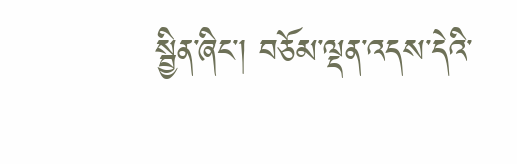སྦྱིན་ཞིང་། བཅོམ་ལྡན་འདས་དེའི་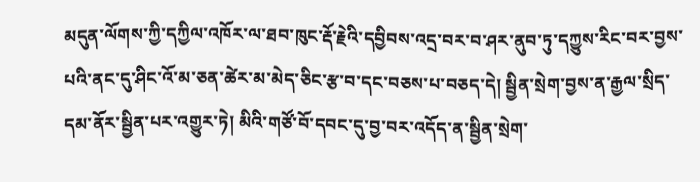མདུན་ལོགས་ཀྱི་དཀྱིལ་འཁོར་ལ་ཐབ་ཁུང་རྡོ་རྗེའི་དབྱིབས་འདྲ་བར་བ་ཤར་ནུབ་ཏུ་དཀྱུས་རིང་བར་བྱས་པའི་ནང་དུ་ཤིང་འོ་མ་ཅན་ཚེར་མ་མེད་ཅིང་རྩ་བ་དང་བཅས་པ་བཅད་དེ། སྦྱིན་སྲེག་བྱས་ན་རྒྱལ་སྲིད་དམ་ནོར་སྦྱིན་པར་འགྱུར་ཏེ། མིའི་གཙོ་བོ་དབང་དུ་བྱ་བར་འདོད་ན་སྦྱིན་སྲེག་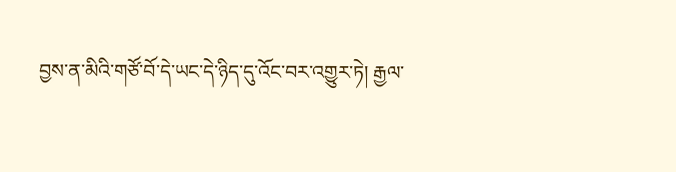བྱས་ན་མིའི་གཙོ་བོ་དེ་ཡང་དེ་ཉིད་དུ་འོང་བར་འགྱུར་ཏེ། རྒྱལ་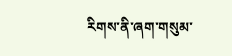རིགས་ནི་ཞག་གསུམ་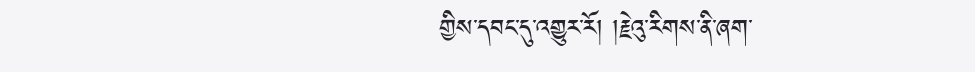གྱིས་དབང་དུ་འགྱུར་རོ། །རྗེའུ་རིགས་ནི་ཞག་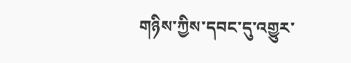གཉིས་ཀྱིས་དབང་དུ་འགྱུར་